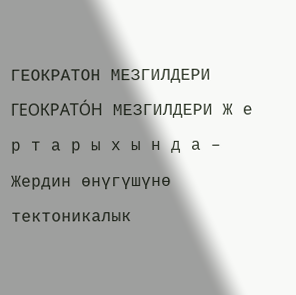ГЕОКРАТОН МЕЗГИЛДЕРИ
ГЕОКРАТО́Н МЕЗГИЛДЕРИ Ж е р т а р ы х ы н д а – Жердин өнүгүшүнө тектоникалык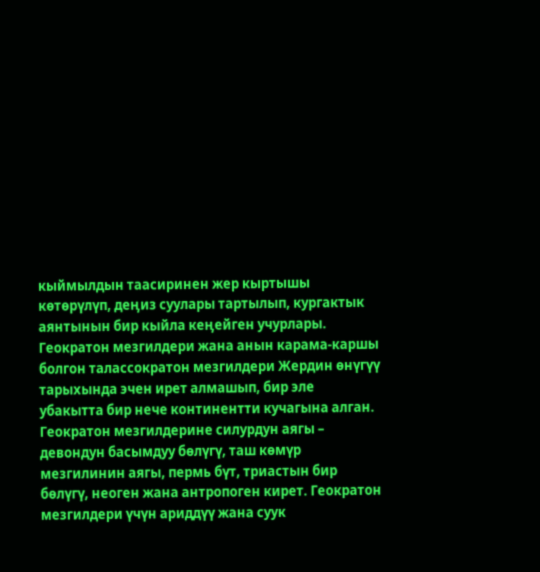кыймылдын таасиринен жер кыртышы көтөрүлүп, деӊиз суулары тартылып, кургактык аянтынын бир кыйла кеӊейген учурлары. Геократон мезгилдери жана анын карама-каршы болгон талассократон мезгилдери Жердин өнүгүү тарыхында эчен ирет алмашып, бир эле убакытта бир нече континентти кучагына алган. Геократон мезгилдерине силурдун аягы – девондун басымдуу бөлүгү, таш көмүр мезгилинин аягы, пермь бүт, триастын бир бөлүгү, неоген жана антропоген кирет. Геократон мезгилдери үчүн ариддүү жана суук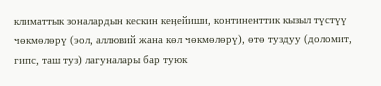климаттык зоналардын кескин кеӊейиши, континенттик кызыл түстүү чөкмөлөрү (эол, аллювий жана көл чөкмөлөрү), өтө туздуу (доломит, гипс, таш туз) лагуналары бар туюк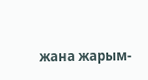жана жарым-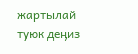жартылай туюк деӊиз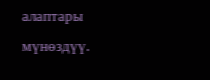алаптары мүнөздүү.